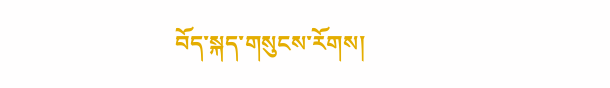བོད་སྐད་གསུངས་རོགས།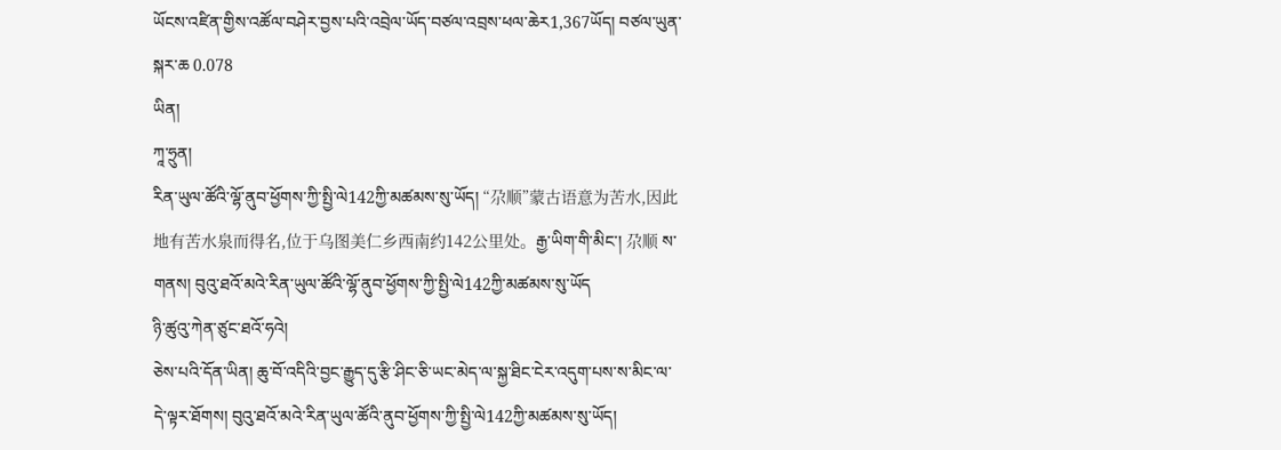ཡོངས་འཛིན་གྱིས་འཚོལ་བཤེར་བྱས་པའི་འབྲེལ་ཡོད་བཙལ་འབྲས་ཕལ་ཆེར1,367ཡོད། བཙལ་ཡུན་སྐར་ཆ 0.078
ཡིན།
ཀཱ་ཧྲུན།
རིན་ཡུལ་ཚོའི་ལྷོ་ནུབ་ཕྱོགས་ཀྱི་སྤྱི་ལེ142ཀྱི་མཚམས་སུ་ཡོད། “尕顺”蒙古语意为苦水,因此地有苦水泉而得名,位于乌图美仁乡西南约142公里处。རྒྱ་ཡིག་གི་མིང་། 尕顺 ས་གནས། བུའུ་ཐའོ་མའེ་རིན་ཡུལ་ཚོའི་ལྷོ་ནུབ་ཕྱོགས་ཀྱི་སྤྱི་ལེ142ཀྱི་མཚམས་སུ་ཡོད
ཉི་ཚུའུ་ཀེན་ཙུང་ཐའོ་ཧའེ།
ཅེས་པའི་དོན་ཡིན། ཆུ་བོ་འདིའི་བྱང་རྒྱུད་དུ་རྩི་ཤིང་ཅི་ཡང་མེད་ལ་སྐྱ་ཐིང་ངེར་འདུག་པས་ས་མིང་ལ་དེ་ལྟར་ཐོགས། བུའུ་ཐའོ་མའེ་རིན་ཡུལ་ཚོའི་ནུབ་ཕྱོགས་ཀྱི་སྤྱི་ལེ142ཀྱི་མཚམས་སུ་ཡོད།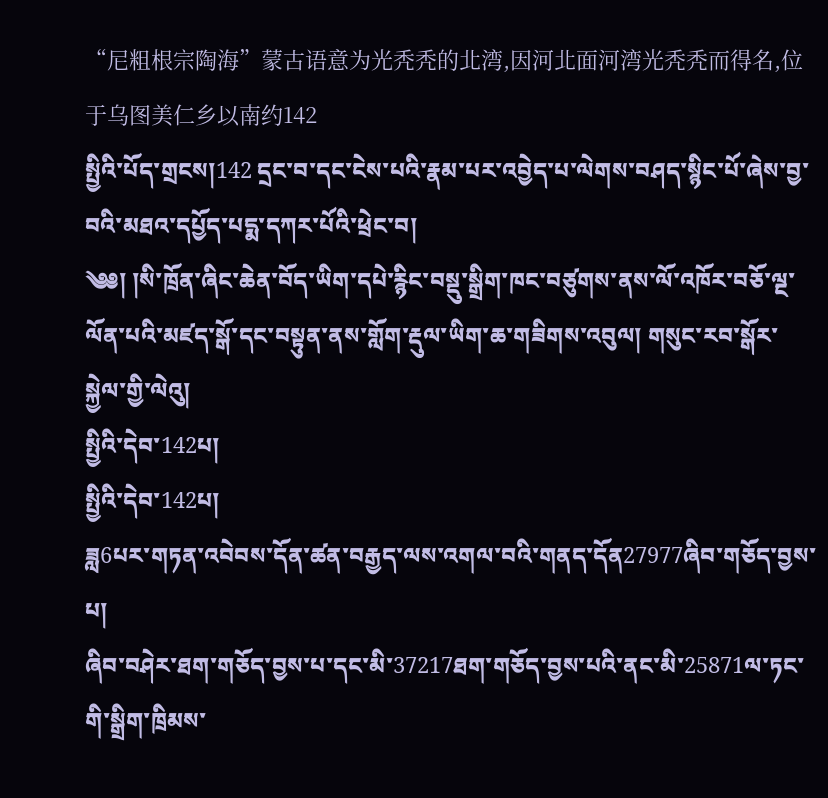“尼粗根宗陶海”蒙古语意为光秃秃的北湾,因河北面河湾光秃秃而得名,位于乌图美仁乡以南约142
སྤྱིའི་པོད་གྲངས།142 དྲང་བ་དང་ངེས་པའི་རྣམ་པར་འབྱེད་པ་ལེགས་བཤད་སྙིང་པོ་ཞེས་བྱ་བའི་མཐའ་དཔྱོད་པདྨ་དཀར་པོའི་ཕྲེང་བ།
༄༅། །སི་ཁྲོན་ཞིང་ཆེན་བོད་ཡིག་དཔེ་རྙིང་བསྡུ་སྒྲིག་ཁང་བཙུགས་ནས་ལོ་འཁོར་བཅོ་ལྔ་ལོན་པའི་མཛད་སྒོ་དང་བསྟུན་ནས་གློག་རྡུལ་ཡིག་ཆ་གཟིགས་འབུལ། གསུང་རབ་སྒོར་སྐྱེལ་གྱི་ལེའུ།
སྤྱིའི་དེབ་142པ།
སྤྱིའི་དེབ་142པ།
ཟླ6པར་གཏན་འབེབས་དོན་ཚན་བརྒྱད་ལས་འགལ་བའི་གནད་དོན27977ཞིབ་གཅོད་བྱས་པ།
ཞིབ་བཤེར་ཐག་གཅོད་བྱས་པ་དང་མི་37217ཐག་གཅོད་བྱས་པའི་ནང་མི་25871ལ་ཏང་གི་སྒྲིག་ཁྲིམས་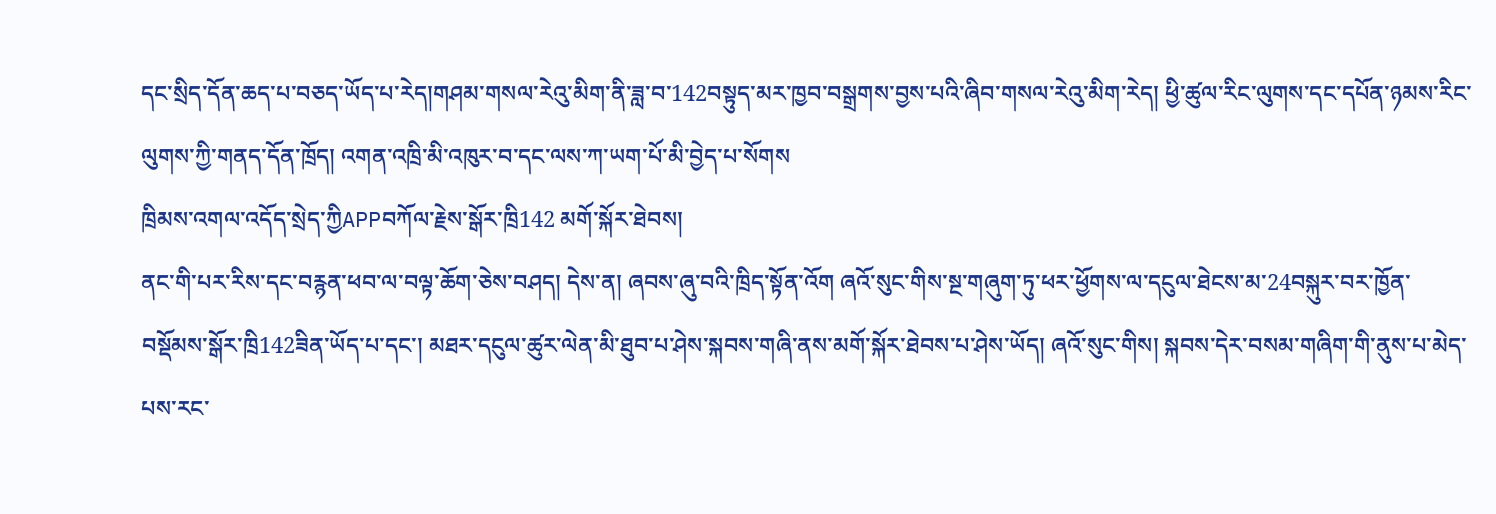དང་སྲིད་དོན་ཆད་པ་བཅད་ཡོད་པ་རེད།གཤམ་གསལ་རེའུ་མིག་ནི་ཟླ་བ་142བསྟུད་མར་ཁྱབ་བསྒྲགས་བྱས་པའི་ཞིབ་གསལ་རེའུ་མིག་རེད། ཕྱི་ཚུལ་རིང་ལུགས་དང་དཔོན་ཉམས་རིང་ལུགས་ཀྱི་གནད་དོན་ཁྲོད། འགན་འཁྲི་མི་འཁུར་བ་དང་ལས་ཀ་ཡག་པོ་མི་བྱེད་པ་སོགས
ཁྲིམས་འགལ་འདོད་སྲེད་ཀྱིAPPབཀོལ་རྗེས་སྒོར་ཁྲི142 མགོ་སྐོར་ཐེབས།
ནང་གི་པར་རིས་དང་བརྙན་ཕབ་ལ་བལྟ་ཆོག་ཅེས་བཤད། དེས་ན། ཞབས་ཞུ་བའི་ཁྲིད་སྟོན་འོག ཞའོ་སུང་གིས་སྔ་གཞུག་ཏུ་ཕར་ཕྱོགས་ལ་དངུལ་ཐེངས་མ་24བསྐུར་བར་ཁྱོན་བསྡོམས་སྒོར་ཁྲི142ཟིན་ཡོད་པ་དང་། མཐར་དངུལ་ཚུར་ལེན་མི་ཐུབ་པ་ཤེས་སྐབས་གཞི་ནས་མགོ་སྐོར་ཐེབས་པ་ཤེས་ཡོད། ཞའོ་སུང་གིས། སྐབས་དེར་བསམ་གཞིག་གི་ནུས་པ་མེད་པས་རང་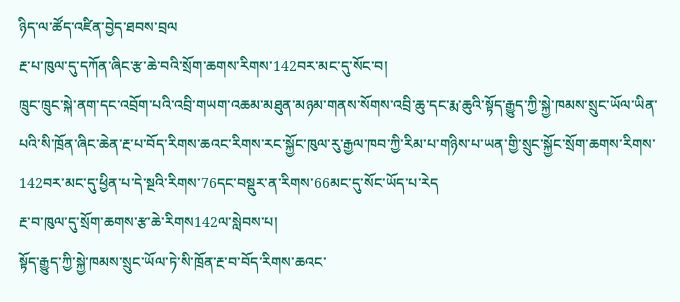ཉིད་ལ་ཚོད་འཛིན་བྱེད་ཐབས་བྲལ
རྔ་པ་ཁུལ་དུ་དཀོན་ཞིང་རྩ་ཆེ་བའི་སྲོག་ཆགས་རིགས་142བར་མང་དུ་སོང་བ།
ཁྲུང་ཁྲུང་སྐེ་ནག་དང་འབྲོག་པའི་འབྲི་གཡག་འཆམ་མཐུན་མཉམ་གནས་སོགས་འབྲི་ཆུ་དང་རྨ་ཆུའི་སྟོད་རྒྱུད་ཀྱི་སྐྱེ་ཁམས་སྲུང་ཡོལ་ཡིན་པའི་སི་ཁྲོན་ཞིང་ཆེན་རྔ་པ་བོད་རིགས་ཆའང་རིགས་རང་སྐྱོང་ཁུལ་རུ་རྒྱལ་ཁབ་ཀྱི་རིམ་པ་གཉིས་པ་ཡན་གྱི་སྲུང་སྐྱོང་སྲོག་ཆགས་རིགས་142བར་མང་དུ་ཕྱིན་པ་དེ་སྔའི་རིགས་76དང་བསྡུར་ན་རིགས་66མང་དུ་སོང་ཡོད་པ་རེད
རྔ་བ་ཁུལ་དུ་སྲོག་ཆགས་རྩ་ཆེ་རིགས142ལ་སླེབས་པ།
སྟོད་རྒྱུད་ཀྱི་སྐྱེ་ཁམས་སྲུང་ཡོལ་ཏེ་སི་ཁྲོན་རྔ་བ་བོད་རིགས་ཆའང་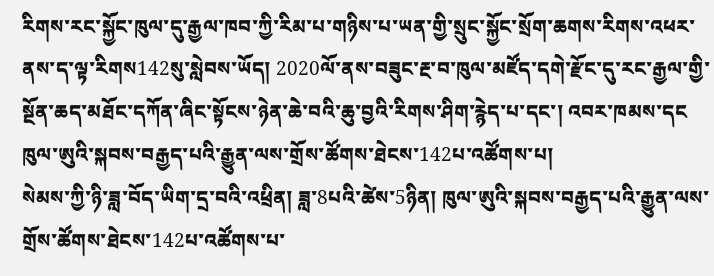རིགས་རང་སྐྱོང་ཁུལ་དུ་རྒྱལ་ཁབ་ཀྱི་རིམ་པ་གཉིས་པ་ཡན་གྱི་སྲུང་སྐྱོང་སྲོག་ཆགས་རིགས་འཕར་ནས་ད་ལྟ་རིགས142སུ་སླེབས་ཡོད། 2020ལོ་ནས་བཟུང་རྔ་བ་ཁུལ་མཛོད་དགེ་རྫོང་དུ་རང་རྒྱལ་གྱི་སྔོན་ཆད་མཐོང་དཀོན་ཞིང་སྟོངས་ཉེན་ཆེ་བའི་ཆུ་བྱའི་རིགས་ཤིག་རྙེད་པ་དང་། འབར་ཁམས་དང
ཁུལ་ཨུའི་སྐབས་བརྒྱད་པའི་རྒྱུན་ལས་གྲོས་ཚོགས་ཐེངས་142པ་འཚོགས་པ།
སེམས་ཀྱི་ཉི་ཟླ་བོད་ཡིག་དྲ་བའི་འཕྲིན། ཟླ་8པའི་ཚེས་5ཉིན། ཁུལ་ཨུའི་སྐབས་བརྒྱད་པའི་རྒྱུན་ལས་གྲོས་ཚོགས་ཐེངས་142པ་འཚོགས་པ་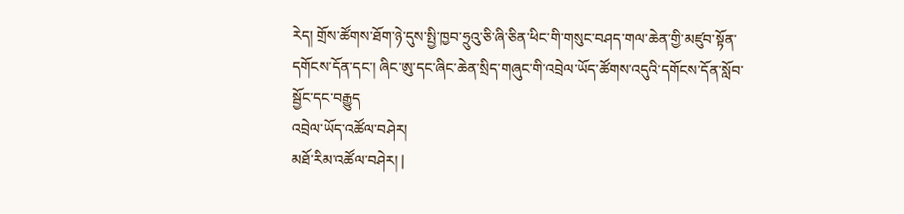རེད། གྲོས་ཚོགས་ཐོག་ཉེ་དུས་སྤྱི་ཁྱབ་ཧྲུའུ་ཅི་ཞི་ཅིན་ཕིང་གི་གསུང་བཤད་གལ་ཆེན་གྱི་མཛུབ་སྟོན་དགོངས་དོན་དང་། ཞིང་ཨུ་དང་ཞིང་ཆེན་སྲིད་གཞུང་གི་འབྲེལ་ཡོད་ཚོགས་འདུའི་དགོངས་དོན་སློབ་སྦྱོང་དང་བརྒྱུད
འབྲེལ་ཡོད་འཚོལ་བཤེར།
མཐོ་རིམ་འཚོལ་བཤེར། |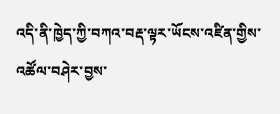འདི་ནི་ཁྱེད་ཀྱི་བཀའ་བརྡ་ལྟར་ཡོངས་འཛིན་གྱིས་འཚོལ་བཤེར་བྱས་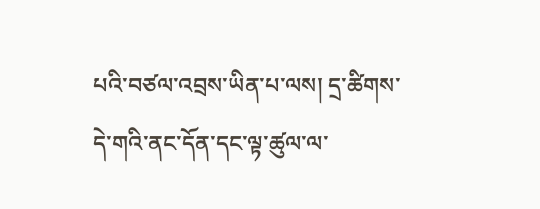པའི་བཙལ་འབྲས་ཡིན་པ་ལས། དྲ་ཚིགས་དེ་གའི་ནང་དོན་དང་ལྟ་ཚུལ་ལ་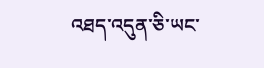འཐད་འདུན་ཅི་ཡང་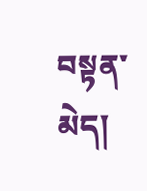བསྟན་མེད།